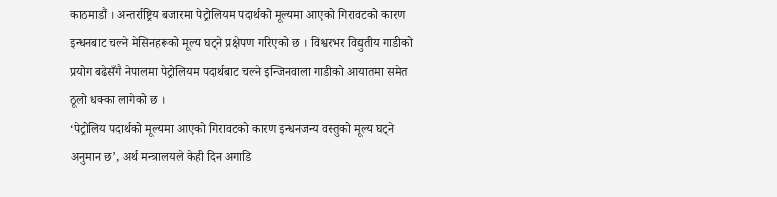काठमाडौं । अन्तर्राष्ट्रिय बजारमा पेट्रोलियम पदार्थको मूल्यमा आएको गिरावटको कारण इन्धनबाट चल्ने मेसिनहरूको मूल्य घट्ने प्रक्षेपण गरिएको छ । विश्वरभर विद्युतीय गाडीको प्रयोग बढेसँगै नेपालमा पेट्रोलियम पदार्थबाट चल्ने इन्जिनवाला गाडीको आयातमा समेत ठूलो धक्का लागेको छ ।
‘पेट्रोलिय पदार्थको मूल्यमा आएको गिरावटको कारण इन्धनजन्य वस्तुको मूल्य घट्ने अनुमान छ’, अर्थ मन्त्रालयले केही दिन अगाडि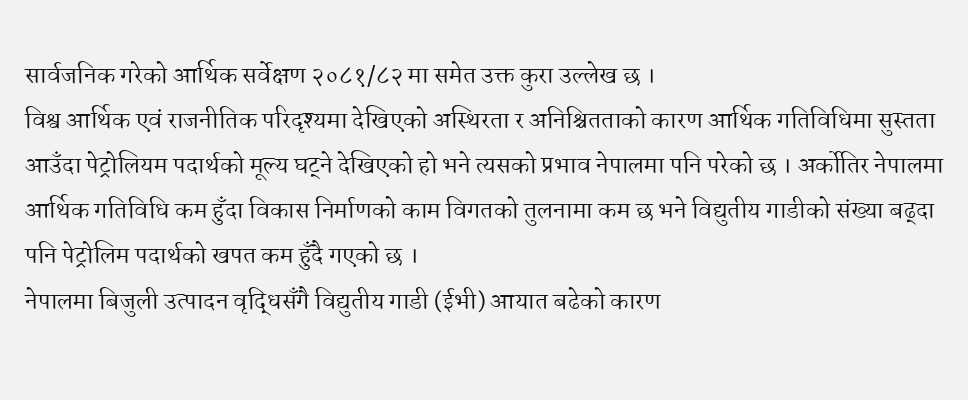सार्वजनिक गरेको आर्थिक सर्वेक्षण २०८१/८२ मा समेत उक्त कुरा उल्लेख छ ।
विश्व आर्थिक एवं राजनीतिक परिदृश्यमा देखिएको अस्थिरता र अनिश्चितताको कारण आर्थिक गतिविधिमा सुस्तता आउँदा पेट्रोलियम पदार्थको मूल्य घट्ने देखिएको हो भने त्यसको प्रभाव नेपालमा पनि परेको छ । अर्कोतिर नेपालमा आर्थिक गतिविधि कम हुँदा विकास निर्माणको काम विगतको तुलनामा कम छ भने विद्युतीय गाडीको संख्या बढ्दा पनि पेट्रोलिम पदार्थको खपत कम हुँदै गएको छ ।
नेपालमा बिजुली उत्पादन वृद्धिसँगै विद्युतीय गाडी (ईभी) आयात बढेको कारण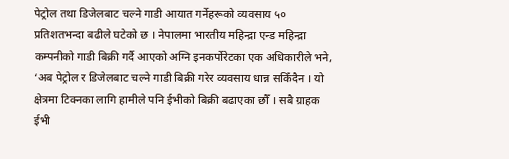पेट्रोल तथा डिजेलबाट चल्ने गाडी आयात गर्नेहरूको व्यवसाय ५० प्रतिशतभन्दा बढीले घटेको छ । नेपालमा भारतीय महिन्द्रा एन्ड महिन्द्रा कम्पनीको गाडी बिक्री गर्दै आएको अग्नि इनकर्पोरेटका एक अधिकारीले भने, ‘अब पेट्रोल र डिजेलबाट चल्ने गाडी बिक्री गरेर व्यवसाय धान्न सकिँदैन । यो क्षेत्रमा टिक्नका लागि हामीले पनि ईभीको बिक्री बढाएका छौँ । सबै ग्राहक ईभी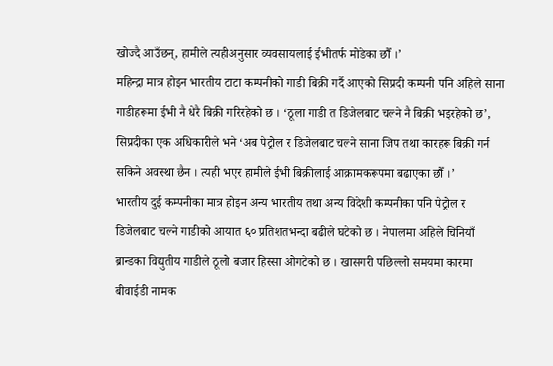खोज्दै आउँछन्, हामीले त्यहीअनुसार व्यवसायलाई ईभीतर्फ मोडेका छौँ ।’
महिन्द्रा मात्र होइन भारतीय टाटा कम्पनीको गाडी बिक्री गर्दै आएको सिप्रदी कम्पनी पनि अहिले साना गाडीहरूमा ईभी नै धेरै बिक्री गरिरहेको छ । ‘ठूला गाडी त डिजेलबाट चल्ने नै बिक्री भइरहेको छ’, सिप्रदीका एक अधिकारीले भने ‘अब पेट्रोल र डिजेलबाट चल्ने साना जिप तथा कारहरू बिक्री गर्न सकिने अवस्था छैन । त्यही भएर हामीले ईभी बिक्रीलाई आक्रामकरूपमा बढाएका छौँ ।’
भारतीय दुई कम्पनीका मात्र होइन अन्य भारतीय तथा अन्य विदेशी कम्पनीका पनि पेट्रोल र डिजेलबाट चल्ने गाडीको आयात ६० प्रतिशतभन्दा बढीले घटेको छ । नेपालमा अहिले चिनियाँ ब्रान्डका विद्युतीय गाडीले ठूलो बजार हिस्सा ओगटेको छ । खासगरी पछिल्लो समयमा कारमा बीवाईडी नामक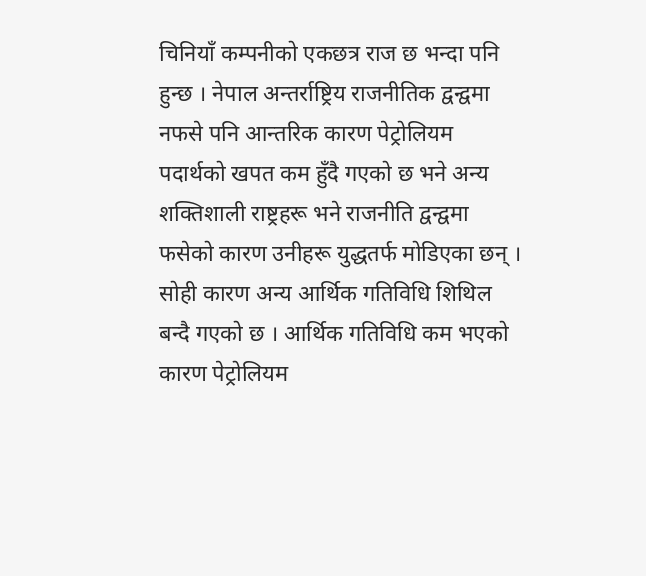चिनियाँ कम्पनीको एकछत्र राज छ भन्दा पनि हुन्छ । नेपाल अन्तर्राष्ट्रिय राजनीतिक द्वन्द्वमा नफसे पनि आन्तरिक कारण पेट्रोलियम पदार्थको खपत कम हुँदै गएको छ भने अन्य शक्तिशाली राष्ट्रहरू भने राजनीति द्वन्द्वमा फसेको कारण उनीहरू युद्धतर्फ मोडिएका छन् । सोही कारण अन्य आर्थिक गतिविधि शिथिल बन्दै गएको छ । आर्थिक गतिविधि कम भएको कारण पेट्रोलियम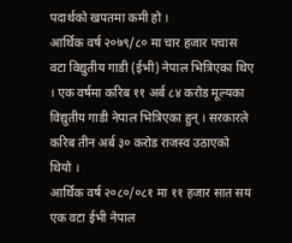पदार्थको खपतमा कमी हो ।
आर्थिक वर्ष २०७९/८० मा चार हजार पचास वटा विद्युतीय गाडी (ईभी) नेपाल भित्रिएका थिए । एक वर्षमा करिब ११ अर्ब ८४ करोड मूल्यका विद्युतीय गाडी नेपाल भित्रिएका हुन् । सरकारले करिब तीन अर्ब ३० करोड राजस्व उठाएको थियो ।
आर्थिक वर्ष २०८०/०८१ मा ११ हजार सात सय एक वटा ईभी नेपाल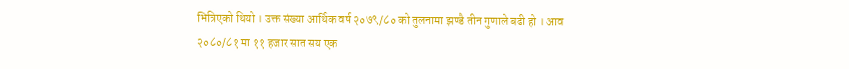भित्रिएको थियो । उक्त संख्या आर्थिक वर्ष २०७९/८० को तुलनामा झण्डै तीन गुणाले बढी हो । आव २०८०/८१ मा ११ हजार सात सय एक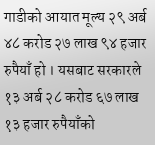गाडीको आयात मूल्य २९ अर्ब ४८ करोड २७ लाख ९४ हजार रुपैयाँ हो । यसबाट सरकारले १३ अर्ब २८ करोड ६७ लाख १३ हजार रुपैयाँको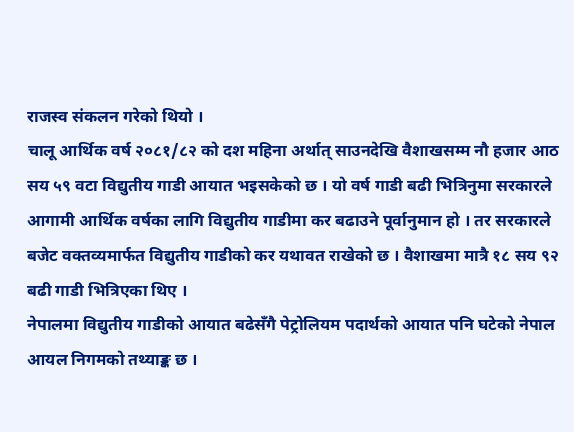राजस्व संकलन गरेको थियो ।
चालू आर्थिक वर्ष २०८१/८२ को दश महिना अर्थात् साउनदेखि वैशाखसम्म नौ हजार आठ सय ५९ वटा विद्युतीय गाडी आयात भइसकेको छ । यो वर्ष गाडी बढी भित्रिनुमा सरकारले आगामी आर्थिक वर्षका लागि विद्युतीय गाडीमा कर बढाउने पूर्वानुमान हो । तर सरकारले बजेट वक्तव्यमार्फत विद्युतीय गाडीको कर यथावत राखेको छ । वैशाखमा मात्रै १८ सय ९२ बढी गाडी भित्रिएका थिए ।
नेपालमा विद्युतीय गाडीको आयात बढेसँगै पेट्रोलियम पदार्थको आयात पनि घटेको नेपाल आयल निगमको तथ्याङ्क छ ।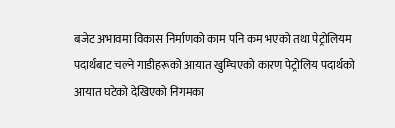बजेट अभावमा विकास निर्माणको काम पनि कम भएको तथा पेट्रोलियम पदार्थबाट चल्ने गाडीहरूको आयात खुम्चिएको कारण पेट्रोलिय पदार्थको आयात घटेको देखिएको निगमका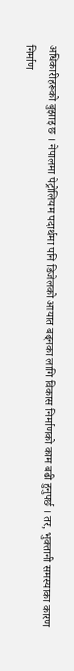अधिकारीहरूको बुझाइ छ । नेपालमा पेट्रोलियम पदार्थमा पनि डिजेलको आयात बढ्नका लागि विकास निर्माणको काम बढी हुनुपर्छ । तर, भुक्तानी समस्याका कारण निर्माण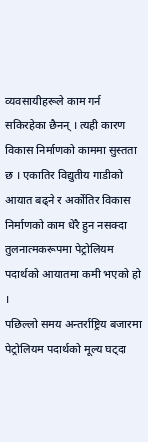व्यवसायीहरूले काम गर्न सकिरहेका छैनन् । त्यही कारण विकास निर्माणको काममा सुस्तता छ । एकातिर विद्युतीय गाडीको आयात बढ्ने र अर्कोतिर विकास निर्माणको काम धेरै हुन नसक्दा तुलनात्मकरूपमा पेट्रोलियम पदार्थको आयातमा कमी भएको हो ।
पछिल्लो समय अन्तर्राष्ट्रिय बजारमा पेट्रोलियम पदार्थको मूल्य घट्दा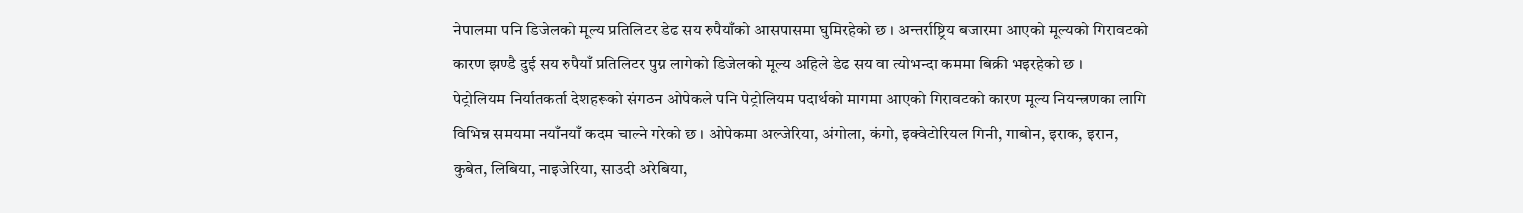नेपालमा पनि डिजेलको मूल्य प्रतिलिटर डेढ सय रुपैयाँको आसपासमा घुमिरहेको छ । अन्तर्राष्ट्रिय बजारमा आएको मूल्यको गिरावटको कारण झण्डै दुई सय रुपैयाँ प्रतिलिटर पुग्न लागेको डिजेलको मूल्य अहिले डेढ सय वा त्योभन्दा कममा बिक्री भइरहेको छ ।
पेट्रोलियम निर्यातकर्ता देशहरूको संगठन ओपेकले पनि पेट्रोलियम पदार्थको मागमा आएको गिरावटको कारण मूल्य नियन्त्रणका लागि विभिन्न समयमा नयाँनयाँ कदम चाल्ने गरेको छ । ओपेकमा अल्जेरिया, अंगोला, कंगो, इक्वेटोरियल गिनी, गाबोन, इराक, इरान, कुबेत, लिबिया, नाइजेरिया, साउदी अरेबिया,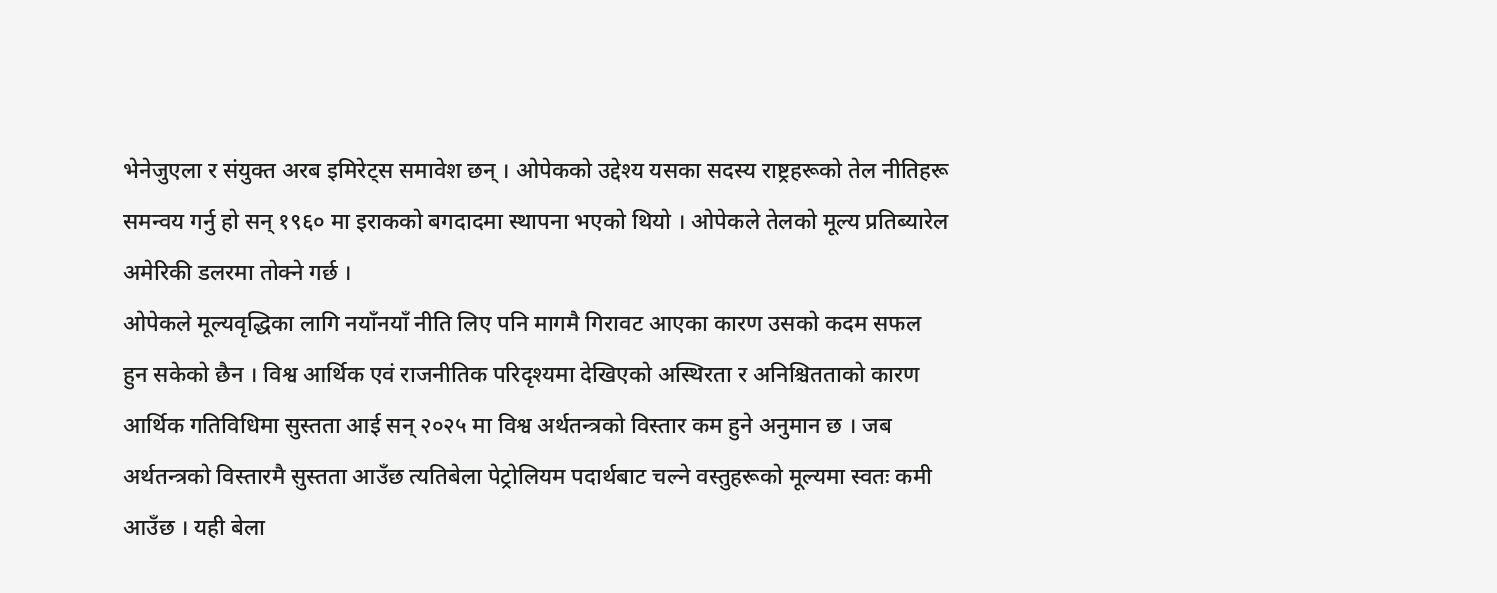भेनेजुएला र संयुक्त अरब इमिरेट्स समावेश छन् । ओपेकको उद्देश्य यसका सदस्य राष्ट्रहरूको तेल नीतिहरू समन्वय गर्नु हो सन् १९६० मा इराकको बगदादमा स्थापना भएको थियो । ओपेकले तेलको मूल्य प्रतिब्यारेल अमेरिकी डलरमा तोक्ने गर्छ ।
ओपेकले मूल्यवृद्धिका लागि नयाँनयाँ नीति लिए पनि मागमै गिरावट आएका कारण उसको कदम सफल हुन सकेको छैन । विश्व आर्थिक एवं राजनीतिक परिदृश्यमा देखिएको अस्थिरता र अनिश्चितताको कारण आर्थिक गतिविधिमा सुस्तता आई सन् २०२५ मा विश्व अर्थतन्त्रको विस्तार कम हुने अनुमान छ । जब अर्थतन्त्रको विस्तारमै सुस्तता आउँछ त्यतिबेला पेट्रोलियम पदार्थबाट चल्ने वस्तुहरूको मूल्यमा स्वतः कमी आउँछ । यही बेला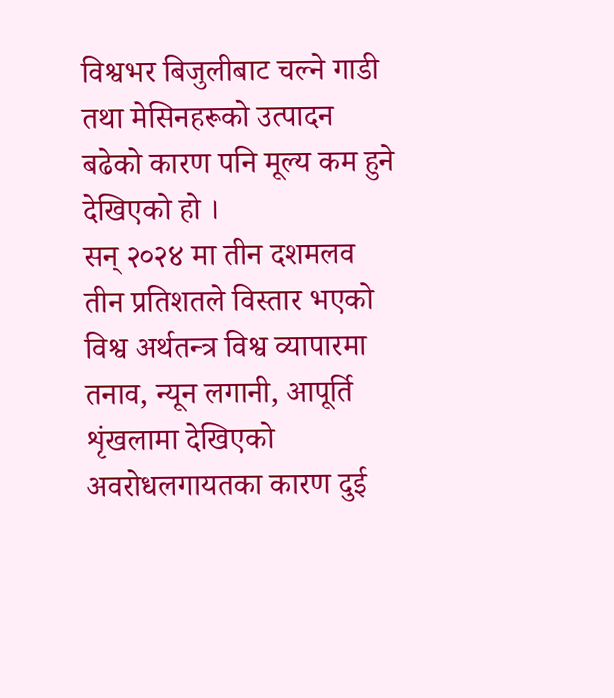विश्वभर बिजुलीबाट चल्ने गाडी तथा मेसिनहरूको उत्पादन बढेको कारण पनि मूल्य कम हुने देखिएको हो ।
सन् २०२४ मा तीन दशमलव तीन प्रतिशतले विस्तार भएको विश्व अर्थतन्त्र विश्व व्यापारमा तनाव, न्यून लगानी, आपूर्ति शृंखलामा देखिएको अवरोधलगायतका कारण दुई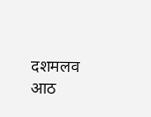दशमलव आठ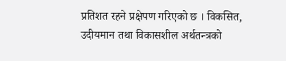प्रतिशत रहने प्रक्षेपण गरिएको छ । विकसित, उदीयमान तथा विकासशील अर्थतन्त्रको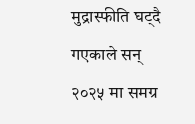मुद्रास्फीति घट्दै गएकाले सन् २०२५ मा समग्र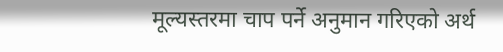मूल्यस्तरमा चाप पर्ने अनुमान गरिएको अर्थ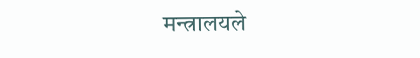मन्त्रालयले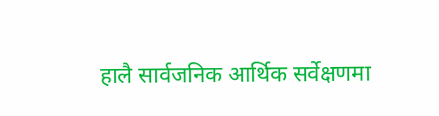हालै सार्वजनिक आर्थिक सर्वेक्षणमा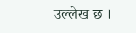उल्लेख छ ।